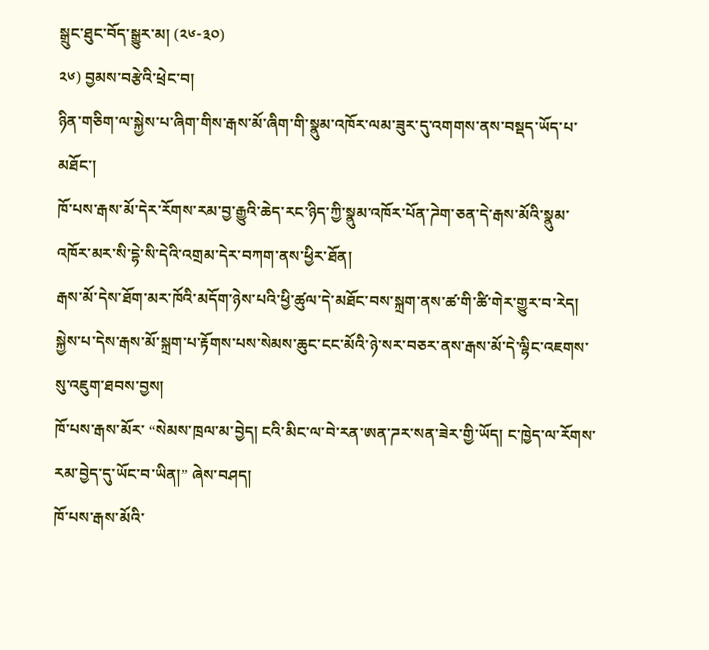སྒྲུང་ཐུང་བོད་སྒྱུར་མ། (༢༦-༣༠)
༢༦) བྱམས་བརྩེའི་ཕྲེང་བ།
ཉིན་གཅིག་ལ་སྐྱེས་པ་ཞིག་གིས་རྒས་མོ་ཞིག་གི་སྣུམ་འཁོར་ལམ་ཟུར་དུ་འགགས་ནས་བསྡད་ཡོད་པ་མཐོང་།
ཁོ་པས་རྒས་མོ་དེར་རོགས་རམ་བྱ་རྒྱུའི་ཆེད་རང་ཉིད་ཀྱི་སྣུམ་འཁོར་པོན་ཌེག་ཅན་དེ་རྒས་མོའི་སྣུམ་འཁོར་མར་སི་དྷེ་སི་དེའི་འགྲམ་དེར་བཀག་ནས་ཕྱིར་ཐོན།
རྒས་མོ་དེས་ཐོག་མར་ཁོའི་མདོག་ཉེས་པའི་ཕྱི་ཚུལ་དེ་མཐོང་བས་སྐྲག་ནས་ཚ་གི་ཚི་གེར་གྱུར་བ་རེད།
སྐྱེས་པ་དེས་རྒས་མོ་སྐྲག་པ་རྟོགས་པས་སེམས་ཆུང་ངང་མོའི་ཉེ་སར་བཅར་ནས་རྒས་མོ་དེ་ལྷིང་འཇགས་སུ་འཇུག་ཐབས་བྱས།
ཁོ་པས་རྒས་མོར་ “སེམས་ཁྲལ་མ་བྱེད། ངའི་མིང་ལ་བེ་རན་ཨན་ཌར་སན་ཟེར་གྱི་ཡོད། ང་ཁྱེད་ལ་རོགས་རམ་བྱེད་དུ་ཡོང་བ་ཡིན།” ཞེས་བཤད།
ཁོ་པས་རྒས་མོའི་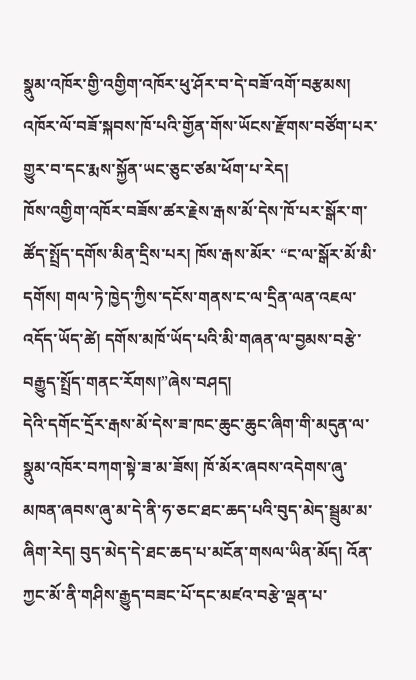སྣུམ་འཁོར་གྱི་འགྱིག་འཁོར་ཕུ་ཤོར་བ་དེ་བཟོ་འགོ་བརྩམས། འཁོར་ལོ་བཟོ་སྐབས་ཁོ་པའི་གྱོན་གོས་ཡོངས་རྫོགས་བཙོག་པར་གྱུར་བ་དང་རྨས་སྐྱོན་ཡང་ཅུང་ཙམ་ཕོག་པ་རེད།
ཁོས་འགྱིག་འཁོར་བཟོས་ཚར་རྗེས་རྒས་མོ་དེས་ཁོ་པར་སྒོར་ག་ཚོད་སྤྲོད་དགོས་མིན་དྲིས་པར། ཁོས་རྒས་མོར་ “ང་ལ་སྒོར་མོ་མི་དགོས། གལ་ཏེ་ཁྱེད་ཀྱིས་དངོས་གནས་ང་ལ་དྲིན་ལན་འཇལ་འདོད་ཡོད་ཚེ། དགོས་མཁོ་ཡོད་པའི་མི་གཞན་ལ་བྱམས་བརྩེ་བརྒྱུད་སྤྲོད་གནང་རོགས།”ཞེས་བཤད།
དེའི་དགོང་དྲོར་རྒས་མོ་དེས་ཟ་ཁང་ཆུང་ཆུང་ཞིག་གི་མདུན་ལ་སྣུམ་འཁོར་བཀག་སྟེ་ཟ་མ་ཟོས། ཁོ་མོར་ཞབས་འདེགས་ཞུ་མཁན་ཞབས་ཞུ་མ་དེ་ནི་ཧ་ཅང་ཐང་ཆད་པའི་བུད་མེད་སྦྲུམ་མ་ཞིག་རེད། བུད་མེད་དེ་ཐང་ཆད་པ་མངོན་གསལ་ཡིན་མོད། འོན་ཀྱང་མོ་ནི་གཤིས་རྒྱུད་བཟང་པོ་དང་མཛའ་བརྩེ་ལྡན་པ་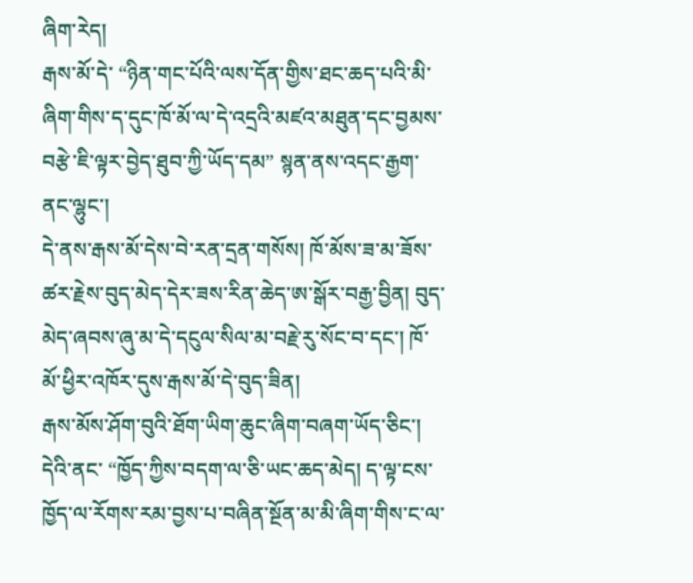ཞིག་རེད།
རྒས་མོ་དེ་ “ཉིན་གང་པོའི་ལས་དོན་གྱིས་ཐང་ཆད་པའི་མི་ཞིག་གིས་ད་དུང་ཁོ་མོ་ལ་དེ་འདྲའི་མཛའ་མཐུན་དང་བྱམས་བརྩེ་ཇི་ལྟར་བྱེད་ཐུབ་ཀྱི་ཡོད་དམ” སྙན་ནས་འདང་རྒྱག་ནང་ལྷུང་།
དེ་ནས་རྒས་མོ་དེས་བེ་རན་དྲན་གསོས། ཁོ་མོས་ཟ་མ་ཟོས་ཚར་རྗེས་བུད་མེད་དེར་ཟས་རིན་ཆེད་ཨ་སྒོར་བརྒྱ་བྱིན། བུད་མེད་ཞབས་ཞུ་མ་དེ་དངུལ་སིལ་མ་བརྗེ་རུ་སོང་བ་དང་། ཁོ་མོ་ཕྱིར་འཁོར་དུས་རྒས་མོ་དེ་བུད་ཟིན།
རྒས་མོས་ཤོག་བུའི་ཐོག་ཡིག་ཆུང་ཞིག་བཞག་ཡོད་ཅིང་། དེའི་ནང་ “ཁྱོད་ཀྱིས་བདག་ལ་ཅི་ཡང་ཆད་མེད། ད་ལྟ་ངས་ཁྱོད་ལ་རོགས་རམ་བྱས་པ་བཞིན་སྔོན་མ་མི་ཞིག་གིས་ང་ལ་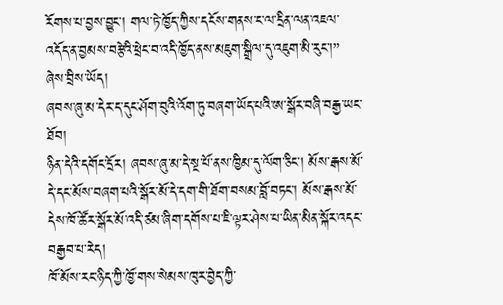རོགས་པ་བྱས་བྱུང་། གལ་ཏེ་ཁྱོད་ཀྱིས་དངོས་གནས་ང་ལ་དྲིན་ལན་འཇལ་འདོད་ན་བྱམས་བརྩེའི་ཕྲེང་བ་འདི་ཁྱོད་ནས་མཇུག་སྒྲིལ་དུ་འཇུག་མི་རུང་།” ཞེས་བྲིས་ཡོད།
ཞབས་ཞུ་མ་དེར་ད་དུང་ཤོག་བུའི་འོག་ཏུ་བཞག་ཡོད་པའི་ཨ་སྒོར་བཞི་བརྒྱ་ཡང་ཐོབ།
ཉིན་དེའི་དགོང་དྲོར། ཞབས་ཞུ་མ་དེ་སྔ་པོ་ནས་ཁྱིམ་དུ་ལོག་ཅིང་། མོས་རྒས་མོ་དེ་དང་མོས་བཞག་པའི་སྒོར་མོ་དེ་དག་གི་ཐོག་བསམ་བློ་བཏང་། མོས་རྒས་མོ་དེས་ཁོ་ཚོར་སྒོར་མོ་འདི་ཙམ་ཞིག་དགོས་པ་ཇི་ལྟར་ཤེས་པ་ཡིན་མིན་སྐོར་འདང་བརྒྱབ་པ་རེད།
ཁོ་མོས་རང་ཉིད་ཀྱི་ཁྱོ་གས་སེམས་ཁུར་བྱེད་ཀྱི་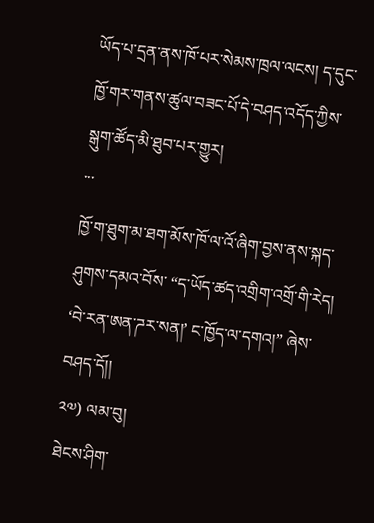ཡོད་པ་དྲན་ནས་ཁོ་པར་སེམས་ཁྲལ་ལངས། ད་དུང་ཁྱོ་གར་གནས་ཚུལ་བཟང་པོ་དེ་བཤད་འདོད་ཀྱིས་སྒུག་ཚོད་མི་ཐུབ་པར་གྱུར།
་་་
ཁྱོ་ག་ཐུག་མ་ཐག་མོས་ཁོ་ལ་འོ་ཞིག་བྱས་ནས་སྐད་ཤུགས་དམའ་བོས་ “ད་ཡོད་ཚད་འགྲིག་འགྲོ་གི་རེད། ‘བེ་རན་ཨན་ཌར་སན།’ ང་ཁྱོད་ལ་དགའ།” ཞེས་བཤད་དོ།།
༢༧) ལམ་བུ།
ཐེངས་ཤིག་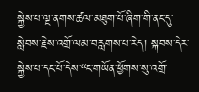སྐྱེས་པ་ལྔ་ནགས་ཚལ་མཐུག་པོ་ཞིག་གི་ནང་དུ་སླེབས་རྗེས་འགྲོ་ལམ་བརླགས་པ་རེད། སྐབས་དེར་སྐྱེས་པ་དང་པོ་དེས་“ང་གཡོན་ཕྱོགས་སུ་འགྲོ་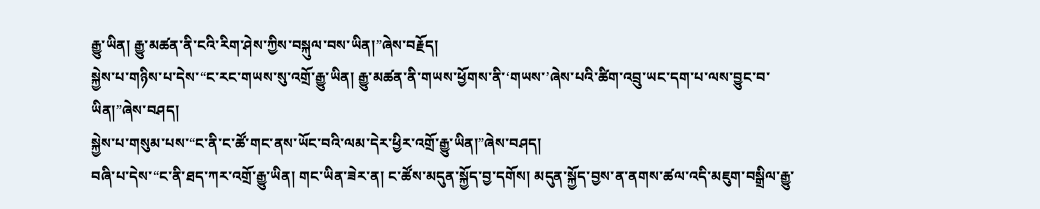རྒྱུ་ཡིན། རྒྱུ་མཚན་ནི་ངའི་རིག་ཤེས་ཀྱིས་བསྐུལ་བས་ཡིན།”ཞེས་བརྗོད།
སྐྱེས་པ་གཉིས་པ་དེས་“ང་རང་གཡས་སུ་འགྲོ་རྒྱུ་ཡིན། རྒྱུ་མཚན་ནི་གཡས་ཕྱོགས་ནི་‘གཡས་’ཞེས་པའི་ཚིག་འབྲུ་ཡང་དག་པ་ལས་བྱུང་བ་ཡིན།”ཞེས་བཤད།
སྐྱེས་པ་གསུམ་པས་“ང་ནི་ང་ཚོ་གང་ནས་ཡོང་བའི་ལམ་དེར་ཕྱིར་འགྲོ་རྒྱུ་ཡིན།”ཞེས་བཤད།
བཞི་པ་དེས་“ང་ནི་ཐད་ཀར་འགྲོ་རྒྱུ་ཡིན། གང་ཡིན་ཟེར་ན། ང་ཚོས་མདུན་སྐྱོད་བྱ་དགོས། མདུན་སྐྱོད་བྱས་ན་ནགས་ཚལ་འདི་མཇུག་བསྒྲིལ་རྒྱུ་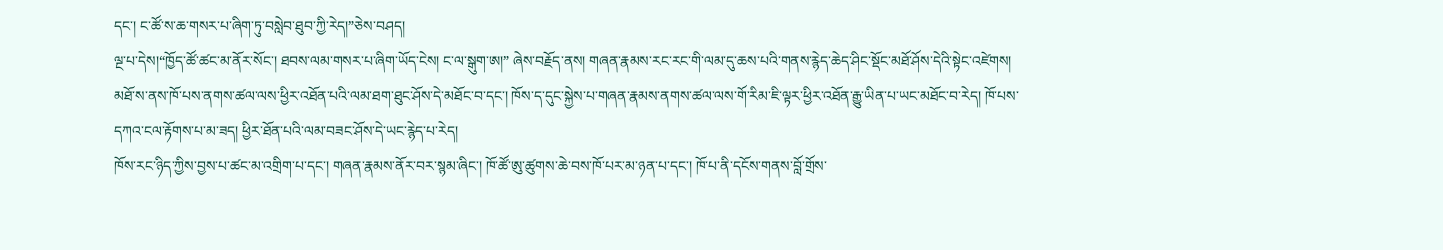དང་། ང་ཚོ་ས་ཆ་གསར་པ་ཞིག་ཏུ་བསླེབ་ཐུབ་ཀྱི་རེད།”ཅེས་བཤད།
ལྔ་པ་དེས།“ཁྱོད་ཚོ་ཚང་མ་ནོར་སོང་། ཐབས་ལམ་གསར་པ་ཞིག་ཡོད་ངེས། ང་ལ་སྒུག་ཨ།” ཞེས་བརྗོད་ནས། གཞན་རྣམས་རང་རང་གི་ལམ་དུ་ཆས་པའི་གནས་རྙེད་ཆེད་ཤིང་སྡོང་མཐོ་ཤོས་དེའི་སྟེང་འཛེགས།
མཐོ་ས་ནས་ཁོ་པས་ནགས་ཚལ་ལས་ཕྱིར་འཐོན་པའི་ལམ་ཐག་ཐུང་ཤོས་དེ་མཐོང་བ་དང་། ཁོས་ད་དུང་སྐྱེས་པ་གཞན་རྣམས་ནགས་ཚལ་ལས་གོ་རིམ་ཇི་ལྟར་ཕྱིར་འཐོན་རྒྱུ་ཡིན་པ་ཡང་མཐོང་བ་རེད། ཁོ་པས་དཀའ་ངལ་རྟོགས་པ་མ་ཟད། ཕྱིར་ཐོན་པའི་ལམ་བཟང་ཤོས་དེ་ཡང་རྙེད་པ་རེད།
ཁོས་རང་ཉིད་ཀྱིས་བྱས་པ་ཚང་མ་འགྲིག་པ་དང་། གཞན་རྣམས་ནོར་བར་སྙམ་ཞིང་། ཁོ་ཚོ་ཨུ་ཚུགས་ཆེ་བས་ཁོ་པར་མ་ཉན་པ་དང་། ཁོ་པ་ནི་དངོས་གནས་བློ་གྲོས་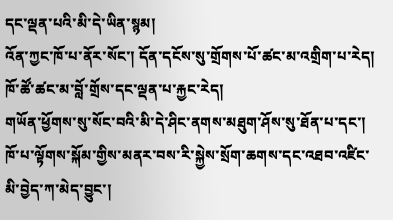དང་ལྡན་པའི་མི་དེ་ཡིན་སྙམ།
འོན་ཀྱང་ཁོ་པ་ནོར་སོང་། དོན་དངོས་སུ་གྲོགས་པོ་ཚང་མ་འགྲིག་པ་རེད། ཁོ་ཚོ་ཚང་མ་བློ་གྲོས་དང་ལྡན་པ་རྐྱང་རེད།
གཡོན་ཕྱོགས་སུ་སོང་བའི་མི་དེ་ཤིང་ནགས་མཐུག་ཤོས་སུ་ཐོན་པ་དང་། ཁོ་པ་ལྟོགས་སྐོམ་གྱིས་མནར་བས་རི་སྐྱེས་སྲོག་ཆགས་དང་འཐབ་འཛིང་མི་བྱེད་ཀ་མེད་བྱུང་།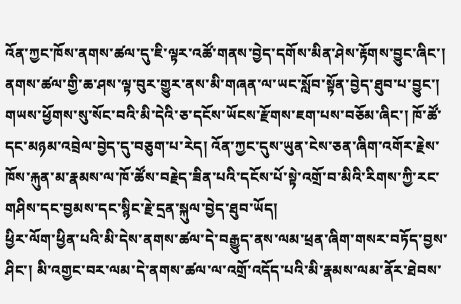འོན་ཀྱང་ཁོས་ནགས་ཚལ་དུ་ཇི་ལྟར་འཚོ་གནས་བྱེད་དགོས་མིན་ཤེས་རྟོགས་བྱུང་ཞིང་། ནགས་ཚལ་གྱི་ཆ་ཤས་ལྟ་བུར་གྱུར་ནས་མི་གཞན་ལ་ཡང་སློབ་སྟོན་བྱེད་ཐུབ་པ་བྱུང་།
གཡས་ཕྱོགས་སུ་སོང་བའི་མི་དེའི་ཅ་དངོས་ཡོངས་རྫོགས་ཇག་པས་བཅོམ་ཞིང་། ཁོ་ཚོ་དང་མཉམ་འབྲེལ་བྱེད་དུ་བཅུག་པ་རེད། འོན་ཀྱང་དུས་ཡུན་ངེས་ཅན་ཞིག་འགོར་རྗེས་ཁོས་རྐུན་མ་རྣམས་ལ་ཁོ་ཚོས་བརྗེད་ཟིན་པའི་དངོས་པོ་སྟེ་འགྲོ་བ་མིའི་རིགས་ཀྱི་རང་གཤིས་དང་བྱམས་དང་སྙིང་རྗེ་དྲན་སྐུལ་བྱེད་ཐུབ་ཡོད།
ཕྱིར་ལོག་ཕྱིན་པའི་མི་དེས་ནགས་ཚལ་དེ་བརྒྱུད་ནས་ལམ་ཕྲན་ཞིག་གསར་བཏོད་བྱས་ཤིང་། མི་འགྱང་བར་ལམ་དེ་ནགས་ཚལ་ལ་འགྲོ་འདོད་པའི་མི་རྣམས་ལམ་ནོར་ཐེབས་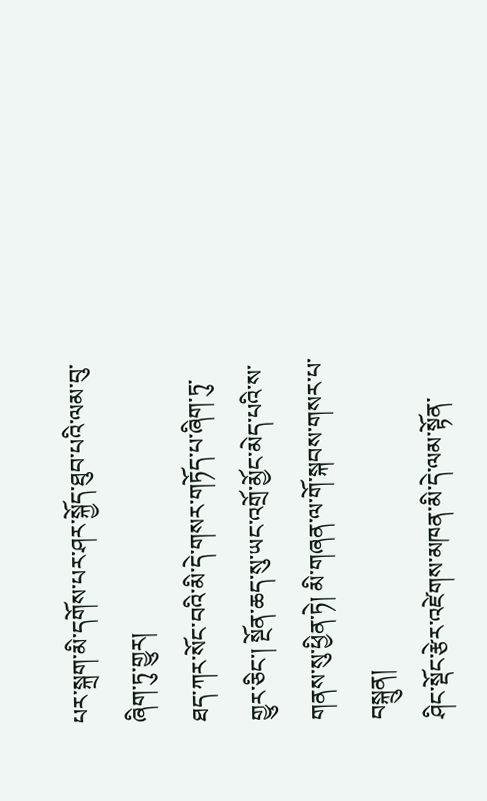པར་སྐྲག་མི་དགོས་པར་ཤར་སྐྱོད་ཐུབ་པའི་ལམ་བུ་ཞིག་ཏུ་གྱུར།
ཐད་ཀར་སོང་བའི་མི་དེ་གསར་གཏོད་པ་ཞིག་ཏུ་གྱུར་ཅིང་། སྔོན་ཆད་སུ་ཡང་འགྲོ་མྱོང་མེད་པའི་ས་གནས་སུ་ཕྱིན་ཏེ། མི་གཞན་ལ་གོ་སྐབས་གསར་པ་བསྐྲུན།
ཤིང་སྡོང་རྩེར་འཛེགས་མཁན་མི་དེ་ལམ་སྟོན་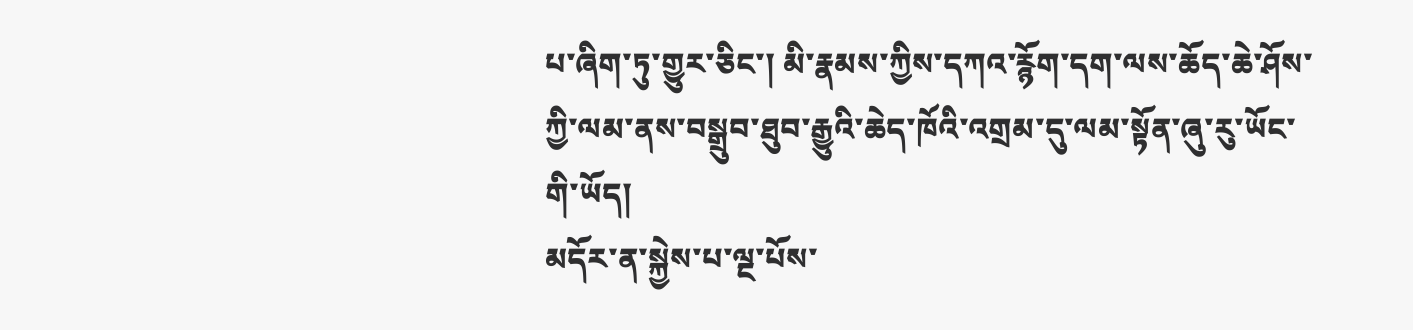པ་ཞིག་ཏུ་གྱུར་ཅིང་། མི་རྣམས་ཀྱིས་དཀའ་རྙོག་དག་ལས་ཆོད་ཆེ་ཤོས་ཀྱི་ལམ་ནས་བསྒྲུབ་ཐུབ་རྒྱུའི་ཆེད་ཁོའི་འགྲམ་དུ་ལམ་སྟོན་ཞུ་རུ་ཡོང་གི་ཡོད།
མདོར་ན་སྐྱེས་པ་ལྔ་པོས་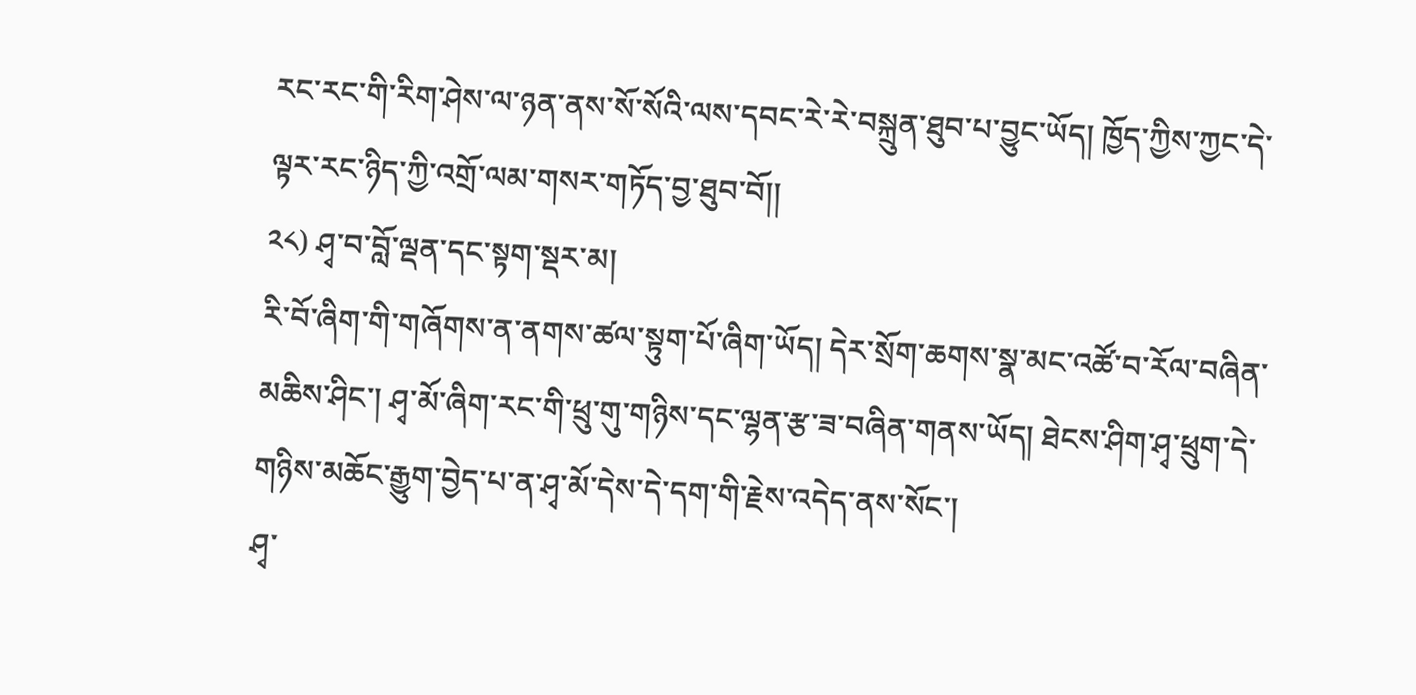རང་རང་གི་རིག་ཤེས་ལ་ཉན་ནས་སོ་སོའི་ལས་དབང་རེ་རེ་བསྐྲུན་ཐུབ་པ་བྱུང་ཡོད། ཁྱོད་ཀྱིས་ཀྱང་དེ་ལྟར་རང་ཉིད་ཀྱི་འགྲོ་ལམ་གསར་གཏོད་བྱ་ཐུབ་བོ།།
༢༨) ཤྭ་བ་བློ་ལྡན་དང་སྟག་སྡར་མ།
རི་བོ་ཞིག་གི་གཞོགས་ན་ནགས་ཚལ་སྟུག་པོ་ཞིག་ཡོད། དེར་སྲོག་ཆགས་སྣ་མང་འཚོ་བ་རོལ་བཞིན་མཆིས་ཤིང་། ཤྭ་མོ་ཞིག་རང་གི་ཕྲུ་གུ་གཉིས་དང་ལྷན་རྩ་ཟ་བཞིན་གནས་ཡོད། ཐེངས་ཤིག་ཤྭ་ཕྲུག་དེ་གཉིས་མཆོང་རྒྱུག་བྱེད་པ་ན་ཤྭ་མོ་དེས་དེ་དག་གི་རྗེས་འདེད་ནས་སོང་།
ཤྭ་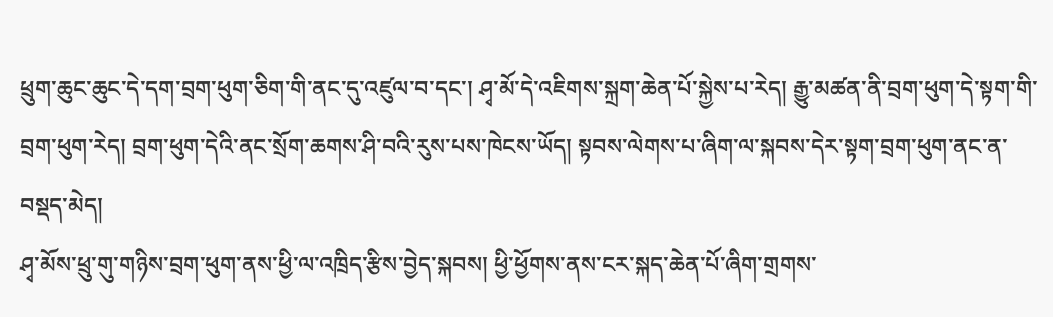ཕྲུག་ཆུང་ཆུང་དེ་དག་བྲག་ཕུག་ཅིག་གི་ནང་དུ་འཛུལ་བ་དང་། ཤྭ་མོ་དེ་འཇིགས་སྐྲག་ཆེན་པོ་སྐྱེས་པ་རེད། རྒྱུ་མཚན་ནི་བྲག་ཕུག་དེ་སྟག་གི་བྲག་ཕུག་རེད། བྲག་ཕུག་དེའི་ནང་སྲོག་ཆགས་ཤི་བའི་རུས་པས་ཁེངས་ཡོད། སྟབས་ལེགས་པ་ཞིག་ལ་སྐབས་དེར་སྟག་བྲག་ཕུག་ནང་ན་བསྡད་མེད།
ཤྭ་མོས་ཕྲུ་གུ་གཉིས་བྲག་ཕུག་ནས་ཕྱི་ལ་འཁྲིད་རྩིས་བྱེད་སྐབས། ཕྱི་ཕྱོགས་ནས་ངར་སྐད་ཆེན་པོ་ཞིག་གྲགས་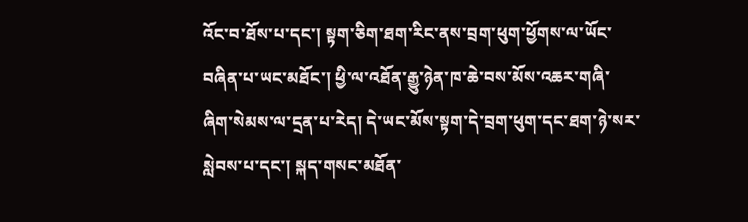འོང་བ་ཐོས་པ་དང་། སྟག་ཅིག་ཐག་རིང་ནས་བྲག་ཕུག་ཕྱོགས་ལ་ཡོང་བཞིན་པ་ཡང་མཐོང་། ཕྱི་ལ་འཐོན་རྒྱུ་ཉེན་ཁ་ཆེ་བས་མོས་འཆར་གཞི་ཞིག་སེམས་ལ་དྲན་པ་རེད། དེ་ཡང་མོས་སྟག་དེ་བྲག་ཕུག་དང་ཐག་ཉེ་སར་སླེབས་པ་དང་། སྐད་གསང་མཐོན་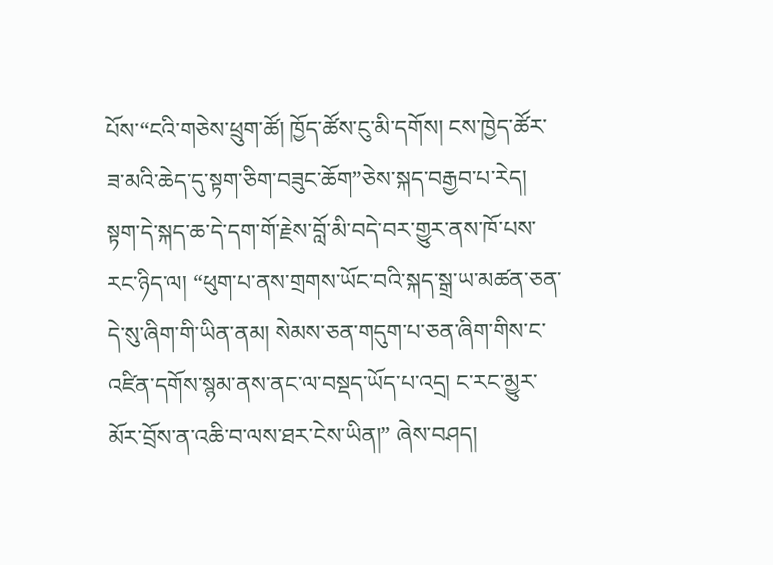པོས་“ངའི་གཅེས་ཕྲུག་ཚོ། ཁྱོད་ཚོས་ངུ་མི་དགོས། ངས་ཁྱེད་ཚོར་ཟ་མའི་ཆེད་དུ་སྟག་ཅིག་བཟུང་ཆོག”ཅེས་སྐད་བརྒྱབ་པ་རེད།
སྟག་དེ་སྐད་ཆ་དེ་དག་གོ་རྗེས་བློ་མི་བདེ་བར་གྱུར་ནས་ཁོ་པས་རང་ཉིད་ལ། “ཕུག་པ་ནས་གྲགས་ཡོང་བའི་སྐད་སྒྲ་ཡ་མཚན་ཅན་དེ་སུ་ཞིག་གི་ཡིན་ནམ། སེམས་ཅན་གདུག་པ་ཅན་ཞིག་གིས་ང་འཛིན་དགོས་སྙམ་ནས་ནང་ལ་བསྡད་ཡོད་པ་འདྲ། ང་རང་མྱུར་མོར་བྲོས་ན་འཆི་བ་ལས་ཐར་ངེས་ཡིན།” ཞེས་བཤད།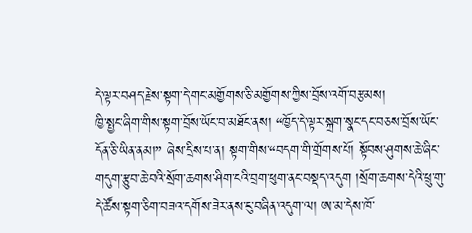དེ་ལྟར་བཤད་རྗེས་སྟག་དེ་གང་མགྱོགས་ཅི་མགྱོགས་ཀྱིས་བྲོས་འགོ་བརྩམས།
ཁྱི་སྤྱང་ཞིག་གིས་སྟག་བྲོས་ཡོང་བ་མཐོང་ནས། “ཁྱོད་དེ་ལྟར་སྐྲག་སྣང་དང་བཅས་བྲོས་ཡོང་དོན་ཅི་ཡིན་ནམ།” ཞེས་དྲིས་པ་ན། སྟག་གིས་“བདག་གི་གྲོགས་པོ། སྟོབས་ཤུགས་ཆེ་ཞིང་གདུག་རྩུབ་ཆེ་བའི་སྲོག་ཆགས་ཤིག་ངའི་བྲག་ཕུག་ནང་བསྡད་འདུག །སྲོག་ཆགས་དེའི་ཕྲུ་གུ་དེ་ཚོས་སྟག་ཅིག་བཟའ་དགོས་ཟེར་ནས་ངུ་བཞིན་འདུག་ལ། ཨ་མ་དེས་ཁོ་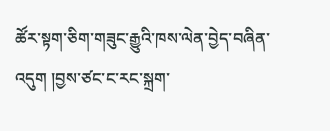ཚོར་སྟག་ཅིག་གཟུང་རྒྱུའི་ཁས་ལེན་བྱེད་བཞིན་འདུག །བྱས་ཙང་ང་རང་སྐྲག་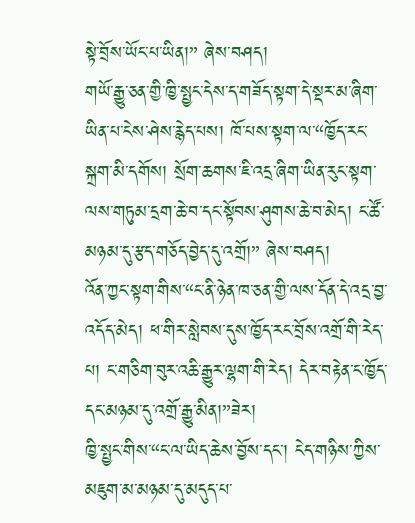སྟེ་བྲོས་ཡོང་པ་ཡིན།” ཞེས་བཤད།
གཡོ་རྒྱུ་ཅན་གྱི་ཁྱི་སྤྱང་དེས་ད་གཟོད་སྟག་དེ་སྡར་མ་ཞིག་ཡིན་པ་ངེས་ཤེས་རྙེད་པས། ཁོ་པས་སྟག་ལ་“ཁྱོད་རང་སྐྲག་མི་དགོས། སྲོག་ཆགས་ཇི་འདྲ་ཞིག་ཡིན་རུང་སྟག་ལས་གཏུམ་དྲག་ཆེ་བ་དང་སྟོབས་ཤུགས་ཆེ་བ་མེད། ང་ཚོ་མཉམ་དུ་རྩད་གཅོད་བྱེད་དུ་འགྲོ།” ཞེས་བཤད།
འོན་ཀྱང་སྟག་གིས་“ང་ནི་ཉེན་ཁ་ཅན་གྱི་ལས་དོན་དེ་འདྲ་བྱ་འདོད་མེད། ཕ་གིར་སླེབས་དུས་ཁྱོད་རང་བྲོས་འགྲོ་གི་རེད་པ། ང་གཅིག་བུར་འཆི་རྒྱུར་ལྷག་གི་རེད། དེར་བརྟེན་ང་ཁྱོད་དང་མཉམ་དུ་འགྲོ་རྒྱུ་མིན།”ཟེར།
ཁྱི་སྤྱང་གིས་“ང་ལ་ཡིད་ཆེས་བྱོས་དང་། ངེད་གཉིས་ཀྱིས་མཇུག་མ་མཉམ་དུ་མདུད་པ་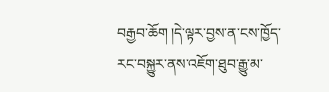བརྒྱབ་ཆོག །དེ་ལྟར་བྱས་ན་ངས་ཁྱོད་རང་བསྐྱུར་ནས་འཇོག་ཐུབ་རྒྱུ་མ་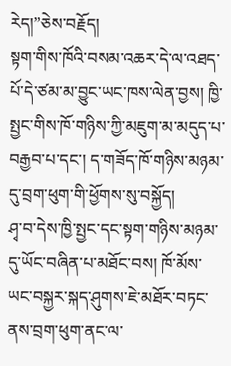རེད།”ཅེས་བརྗོད།
སྟག་གིས་ཁོའི་བསམ་འཆར་དེ་ལ་འཐད་པོ་དེ་ཙམ་མ་བྱུང་ཡང་ཁས་ལེན་བྱས། ཁྱི་སྤྱང་གིས་ཁོ་གཉིས་ཀྱི་མཇུག་མ་མདུད་པ་བརྒྱབ་པ་དང་། ད་གཟོད་ཁོ་གཉིས་མཉམ་དུ་བྲག་ཕུག་གི་ཕྱོགས་སུ་བསྐྱོད།
ཤྭ་བ་དེས་ཁྱི་སྤྱང་དང་སྟག་གཉིས་མཉམ་དུ་ཡོང་བཞིན་པ་མཐོང་བས། ཁོ་མོས་ཡང་བསྐྱར་སྐད་ཤུགས་ཇེ་མཐོར་བཏང་ནས་བྲག་ཕུག་ནང་ལ་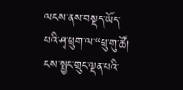ལངས་ནས་བསྡད་ཡོད་པའི་ཤྭ་ཕྲུག་ལ་“ཕྲུ་གུ་ཚོ། ངས་སྤྱང་གྲུང་ལྡན་པའི་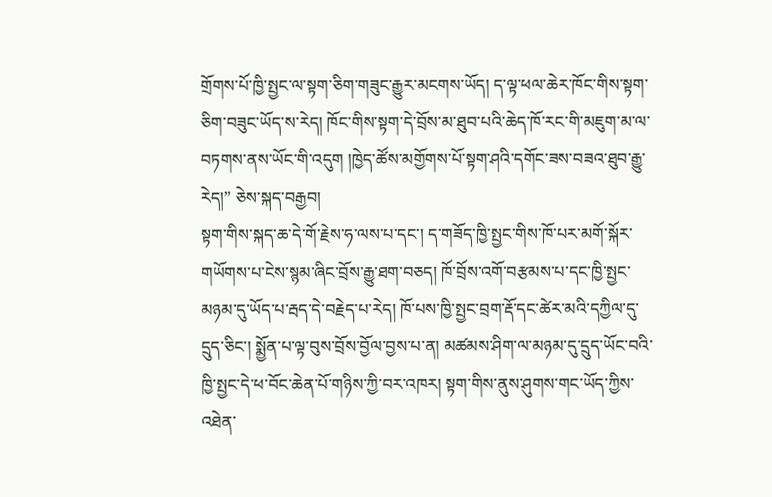གྲོགས་པོ་ཁྱི་སྤྱང་ལ་སྟག་ཅིག་གཟུང་རྒྱུར་མངགས་ཡོད། ད་ལྟ་ཕལ་ཆེར་ཁོང་གིས་སྟག་ཅིག་བཟུང་ཡོད་ས་རེད། ཁོང་གིས་སྟག་དེ་བྲོས་མ་ཐུབ་པའི་ཆེད་ཁོ་རང་གི་མཇུག་མ་ལ་བཏགས་ནས་ཡོང་གི་འདུག །ཁྱེད་ཚོས་མགྱོགས་པོ་སྟག་ཤའི་དགོང་ཟས་བཟའ་ཐུབ་རྒྱུ་རེད།” ཅེས་སྐད་བརྒྱབ།
སྟག་གིས་སྐད་ཆ་དེ་གོ་རྗེས་ཧ་ལས་པ་དང་། ད་གཟོད་ཁྱི་སྤྱང་གིས་ཁོ་པར་མགོ་སྐོར་གཡོགས་པ་ངེས་སྙམ་ཞིང་བྲོས་རྒྱུ་ཐག་བཅད། ཁོ་བྲོས་འགོ་བརྩམས་པ་དང་ཁྱི་སྤྱང་མཉམ་དུ་ཡོད་པ་རྦད་དེ་བརྗེད་པ་རེད། ཁོ་པས་ཁྱི་སྤྱང་བྲག་རྡོ་དང་ཚེར་མའི་དཀྱིལ་དུ་དྲུད་ཅིང་། སྨྱོན་པ་ལྟ་བུས་བྲོས་བྱོལ་བྱས་པ་ན། མཚམས་ཤིག་ལ་མཉམ་དུ་དྲུད་ཡོང་བའི་ཁྱི་སྤྱང་དེ་ཕ་བོང་ཆེན་པོ་གཉིས་ཀྱི་བར་འཁར། སྟག་གིས་ནུས་ཤུགས་གང་ཡོད་ཀྱིས་འཐེན་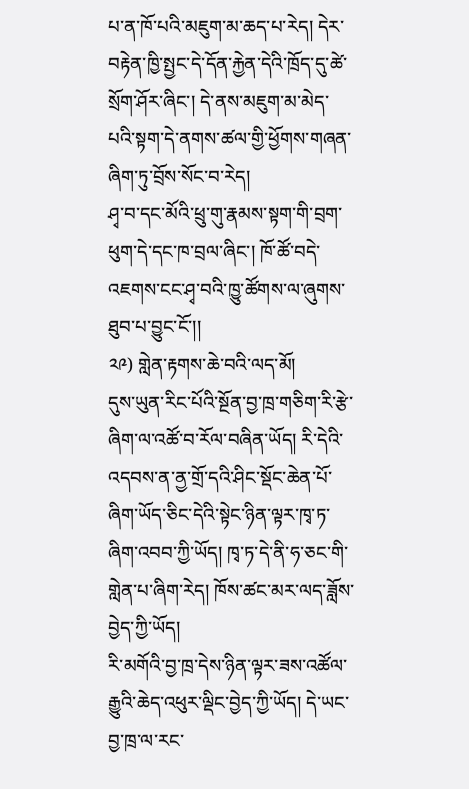པ་ན་ཁོ་པའི་མཇུག་མ་ཆད་པ་རེད། དེར་བརྟེན་ཁྱི་སྤྱང་དེ་དོན་རྐྱེན་དེའི་ཁྲོད་དུ་ཚེ་སྲོག་ཤོར་ཞིང་། དེ་ནས་མཇུག་མ་མེད་པའི་སྟག་དེ་ནགས་ཚལ་གྱི་ཕྱོགས་གཞན་ཞིག་ཏུ་བྲོས་སོང་བ་རེད།
ཤྭ་བ་དང་མོའི་ཕྲུ་གུ་རྣམས་སྟག་གི་བྲག་ཕུག་དེ་དང་ཁ་བྲལ་ཞིང་། ཁོ་ཚོ་བདེ་འཇགས་ངང་ཤྭ་བའི་ཁྱུ་ཚོགས་ལ་ཞུགས་ཐུབ་པ་བྱུང་ངོ་།།
༢༩) གླེན་རྟགས་ཆེ་བའི་ལད་མོ།
དུས་ཡུན་རིང་པོའི་སྔོན་བྱ་ཁྲ་གཅིག་རི་རྩེ་ཞིག་ལ་འཚོ་བ་རོལ་བཞིན་ཡོད། རི་དེའི་འདབས་ན་ནྱ་གྲོ་དའི་ཤིང་སྡོང་ཆེན་པོ་ཞིག་ཡོད་ཅིང་དེའི་སྟེང་ཉིན་ལྟར་ཁྭ་ཏ་ཞིག་འབབ་ཀྱི་ཡོད། ཁྭ་ཏ་དེ་ནི་ཧ་ཅང་གི་གླེན་པ་ཞིག་རེད། ཁོས་ཚང་མར་ལད་ཟློས་བྱེད་ཀྱི་ཡོད།
རི་མགོའི་བྱ་ཁྲ་དེས་ཉིན་ལྟར་ཟས་འཚོལ་རྒྱུའི་ཆེད་འཕུར་ལྡིང་བྱེད་ཀྱི་ཡོད། དེ་ཡང་བྱ་ཁྲ་ལ་རང་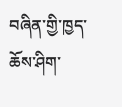བཞིན་གྱི་ཁྱད་ཆོས་ཤིག་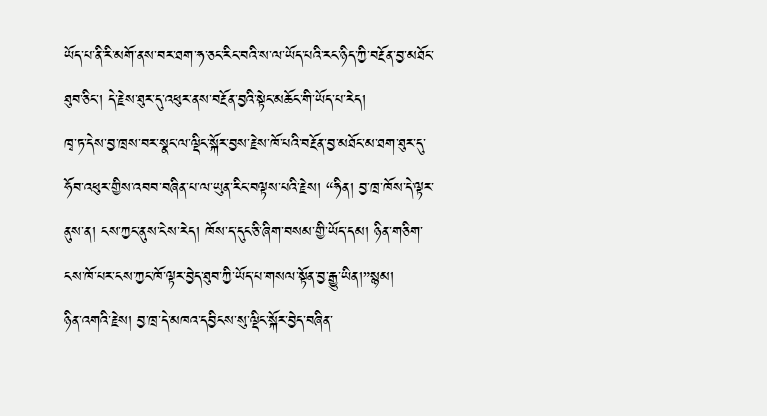ཡོད་པ་ནི་རི་མགོ་ནས་བར་ཐག་ཧ་ཅང་རིང་བའི་ས་ལ་ཡོད་པའི་རང་ཉིད་ཀྱི་བརྔོན་བྱ་མཐོང་ཐུབ་ཅིང་། དེ་རྗེས་ཐུར་དུ་འཕུར་ནས་བརྔོན་བྱའི་སྟེང་མཆོང་གི་ཡོད་པ་རེད།
ཁྭ་ཏ་དེས་བྱ་ཁྲས་བར་སྣང་ལ་ལྡིང་སྐོར་བྱས་རྗེས་ཁོ་པའི་བརྔོན་བྱ་མཐོང་མ་ཐག་ཐུར་དུ་ཧོབ་འཕུར་གྱིས་འབབ་བཞིན་པ་ལ་ཡུན་རིང་བལྟས་པའི་རྗེས། “ཧིན། བྱ་ཁྲ་ཁོས་དེ་ལྟར་ནུས་ན། ངས་ཀྱང་ནུས་ངེས་རེད། ཁོས་ད་དུང་ཅི་ཞིག་བསམ་གྱི་ཡོད་དམ། ཉིན་གཅིག་ངས་ཁོ་པར་ངས་ཀྱང་ཁོ་ལྟར་བྱེད་ཐུབ་ཀྱི་ཡོད་པ་གསལ་སྟོན་བྱ་རྒྱུ་ཡིན།”སྙམ།
ཉིན་འགའི་རྗེས། བྱ་ཁྲ་དེ་མཁའ་དབྱིངས་སུ་ལྡིང་སྐོར་བྱེད་བཞིན་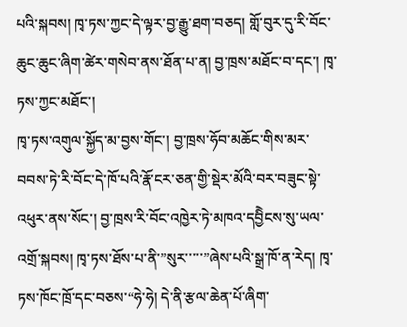པའི་སྐབས། ཁྭ་ཏས་ཀྱང་དེ་ལྟར་བྱ་རྒྱུ་ཐག་བཅད། གློ་བུར་དུ་རི་བོང་ཆུང་ཆུང་ཞིག་ཚེར་གསེབ་ནས་ཐོན་པ་ན། བྱ་ཁྲས་མཐོང་བ་དང་། ཁྭ་ཏས་ཀྱང་མཐོང་།
ཁྭ་ཏས་འགུལ་སྐྱོད་མ་བྱས་གོང་། བྱ་ཁྲས་ཧོབ་མཆོང་གིས་མར་བབས་ཏེ་རི་བོང་དེ་ཁོ་པའི་རྣོ་ངར་ཅན་གྱི་སྡེར་མོའི་བར་བཟུང་སྟེ་འཕུར་ནས་སོང་། བྱ་ཁྲས་རི་བོང་འཁྱེར་ཏེ་མཁའ་དབྱིེངས་སུ་ཡལ་འགྲོ་སྐབས། ཁྭ་ཏས་ཐོས་པ་ནི་”སུར་་་་་”ཞེས་པའི་སྒྲ་ཁོ་ན་རེད། ཁྭ་ཏས་ཁོང་ཁྲོ་དང་བཅས་“ཧེ་ཧེ། དེ་ནི་རྩལ་ཆེན་པོ་ཞིག་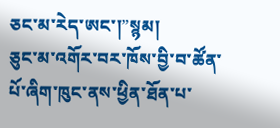ཅང་མ་རེད་ཨང་།”སྙམ།
ཅུང་མ་འགོར་བར་ཁོས་བྱི་བ་ཚོན་པོ་ཞིག་ཁུང་ནས་ཕྱིན་ཐོན་པ་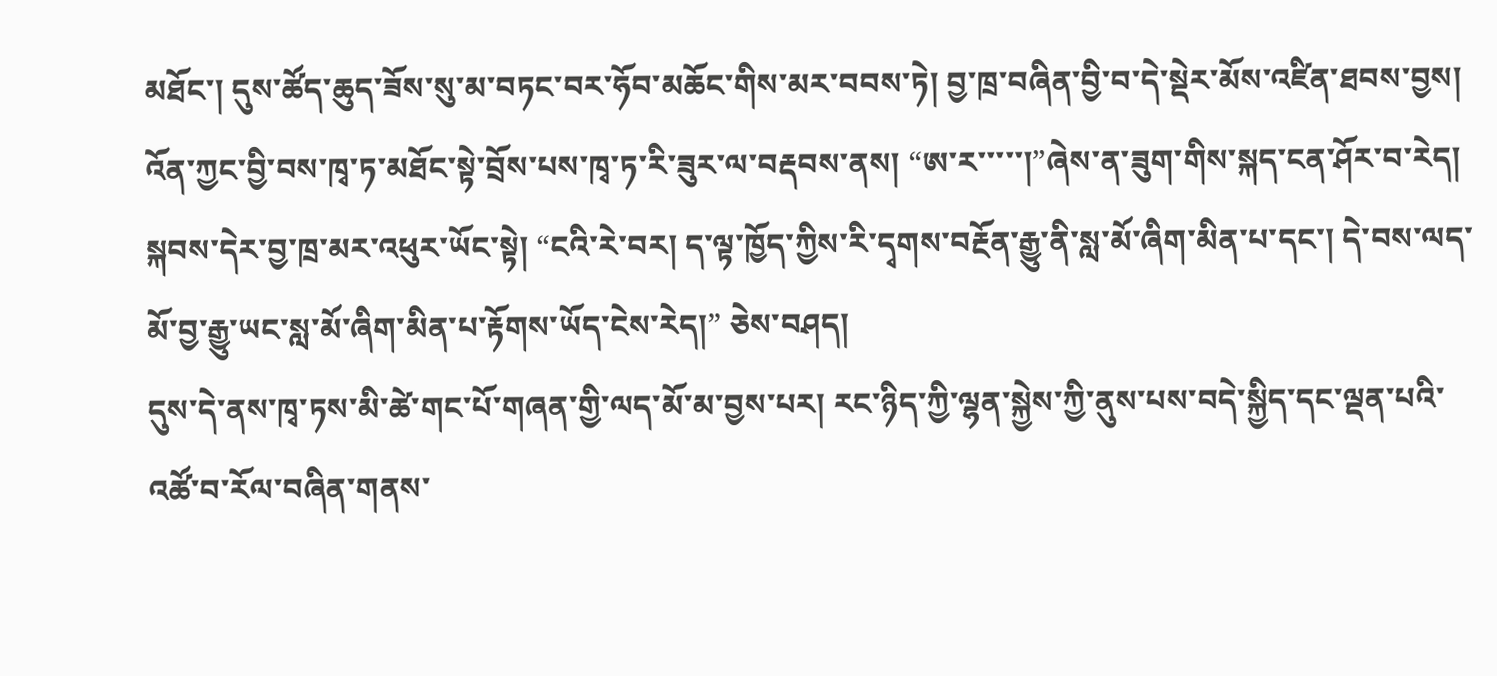མཐོང་། དུས་ཚོད་ཆུད་ཟོས་སུ་མ་བཏང་བར་ཧོབ་མཆོང་གིས་མར་བབས་ཏེ། བྱ་ཁྲ་བཞིན་བྱི་བ་དེ་སྡེར་མོས་འཛིན་ཐབས་བྱས།
འོན་ཀྱང་བྱི་བས་ཁྭ་ཏ་མཐོང་སྟེ་བྲོས་པས་ཁྭ་ཏ་རི་ཟུར་ལ་བརྡབས་ནས། “ཨ་ར་་་་་།”ཞེས་ན་ཟུག་གིས་སྐད་ངན་ཤོར་བ་རེད།
སྐབས་དེར་བྱ་ཁྲ་མར་འཕུར་ཡོང་སྟེ། “ངའི་རེ་བར། ད་ལྟ་ཁྱོད་ཀྱིས་རི་དྭགས་བརྔོན་རྒྱུ་ནི་སླ་མོ་ཞིག་མིན་པ་དང་། དེ་བས་ལད་མོ་བྱ་རྒྱུ་ཡང་སླ་མོ་ཞིག་མིན་པ་རྟོགས་ཡོད་ངེས་རེད།” ཅེས་བཤད།
དུས་དེ་ནས་ཁྭ་ཏས་མི་ཚེ་གང་པོ་གཞན་གྱི་ལད་མོ་མ་བྱས་པར། རང་ཉིད་ཀྱི་ལྷན་སྐྱེས་ཀྱི་ནུས་པས་བདེ་སྐྱིད་དང་ལྡན་པའི་འཚོ་བ་རོལ་བཞིན་གནས་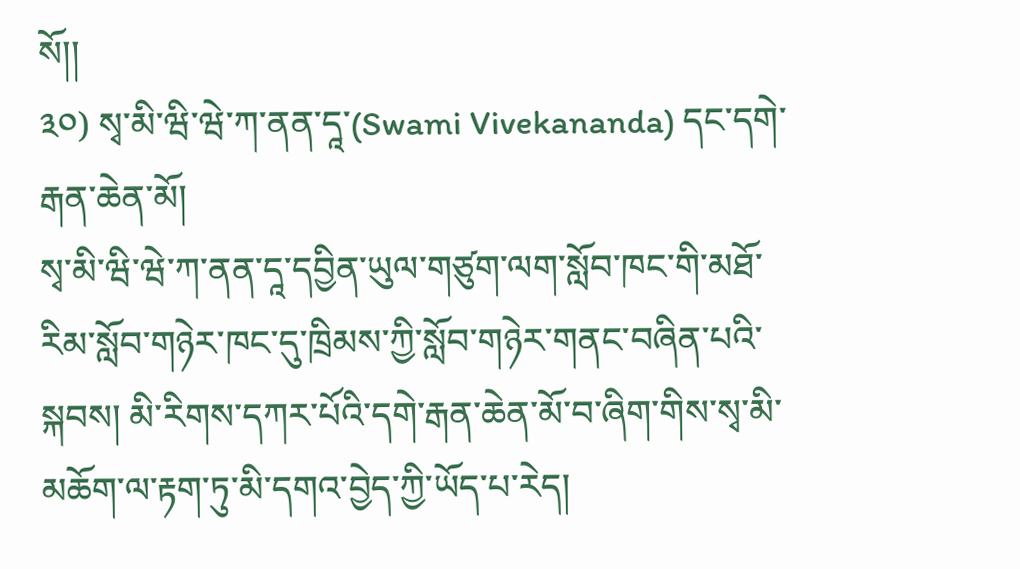སོ།།
༣༠) སྭ་མི་ཝི་ཝེ་ཀ་ནན་དཱ་(Swami Vivekananda) དང་དགེ་རྒན་ཆེན་མོ།
སྭ་མི་ཝི་ཝེ་ཀ་ནན་དཱ་དབྱིན་ཡུལ་གཙུག་ལག་སློབ་ཁང་གི་མཐོ་རིམ་སློབ་གཉེར་ཁང་དུ་ཁྲིམས་ཀྱི་སློབ་གཉེར་གནང་བཞིན་པའི་སྐབས། མི་རིགས་དཀར་པོའི་དགེ་རྒན་ཆེན་མོ་བ་ཞིག་གིས་སྭ་མི་མཆོག་ལ་རྟག་ཏུ་མི་དགའ་བྱེད་ཀྱི་ཡོད་པ་རེད།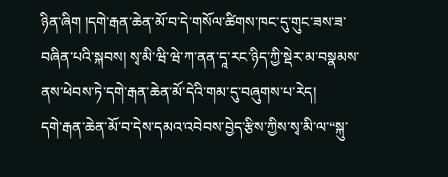ཉིན་ཞིག །དགེ་རྒན་ཆེན་མོ་བ་དེ་གསོལ་ཚིགས་ཁང་དུ་གུང་ཟས་ཟ་བཞིན་པའི་སྐབས། སྭ་མི་ཝི་ཝེ་ཀ་ནན་དཱ་རང་ཉིད་ཀྱི་སྡེར་མ་བསྣམས་ནས་ཕེབས་ཏེ་དགེ་རྒན་ཆེན་མོ་དེའི་གམ་དུ་བཞུགས་པ་རེད།
དགེ་རྒན་ཆེན་མོ་བ་དེས་དམའ་འབེབས་བྱེད་རྩིས་ཀྱིས་སྭ་མི་ལ་“སྐུ་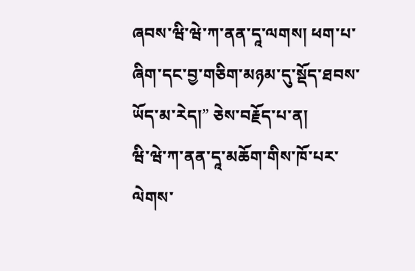ཞབས་ཝི་ཝེ་ཀ་ནན་དཱ་ལགས། ཕག་པ་ཞིག་དང་བྱ་གཅིག་མཉམ་དུ་སྡོད་ཐབས་ཡོད་མ་རེད།” ཅེས་བརྗོད་པ་ན།
ཝི་ཝེ་ཀ་ནན་དཱ་མཆོག་གིས་ཁོ་པར་ལེགས་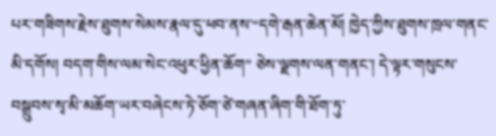པར་གཟིགས་རྗེས་ཐུགས་སེམས་རྣལ་དུ་ཕབ་ནས་“དགེ་རྒན་ཆེན་མོ། ཁྱེད་ཀྱིས་ཐུགས་ཁྲལ་གནང་མི་དགོས། བདག་གིས་ལམ་སེང་འཕུར་ཕྱིན་ཆོག” ཅེས་ལྗགས་ལན་གནང་། དེ་ལྟར་གསུངས་བསྒྲུབས་སྭ་མི་མཆོག་ཡར་བཞེངས་ཏེ་ཅོག་ཙེ་གཞན་ཞིག་གི་ཐོག་ཏུ་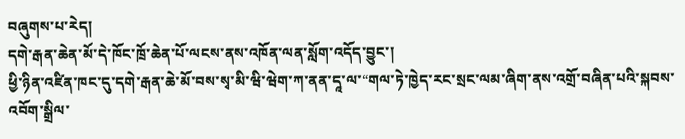བཞུགས་པ་རེད།
དགེ་རྒན་ཆེན་མོ་དེ་ཁོང་ཁྲོ་ཆེན་པོ་ལངས་ནས་འཁོན་ལན་སློག་འདོད་བྱུང་།
ཕྱི་ཉིན་འཛིན་ཁང་དུ་དགེ་རྒན་ཆེ་མོ་བས་སྭ་མི་ཝི་ཝེག་ཀ་ནན་དཱ་ལ་“གལ་ཏེ་ཁྱེད་རང་སྲང་ལམ་ཞིག་ནས་འགྲོ་བཞིན་པའི་སྐབས་འབོག་སྒྲིལ་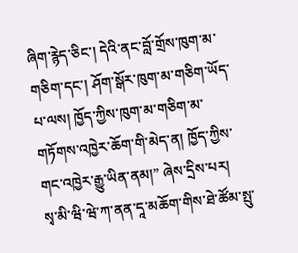ཞིག་རྙེད་ཅིང་། དེའི་ནང་བློ་གྲོས་ཁུག་མ་གཅིག་དང་། ཤོག་སྒོར་ཁུག་མ་གཅིག་ཡོད་པ་ལས། ཁྱོད་ཀྱིས་ཁུག་མ་གཅིག་མ་གཏོགས་འཁྱེར་ཆོག་གི་མེད་ན། ཁྱོད་ཀྱིས་གང་འཁྱེར་རྒྱུ་ཡིན་ནམ།” ཞེས་དྲིས་པར།
སྭ་མི་ཝི་ཝེ་ཀ་ནན་དཱ་མཆོག་གིས་ཐེ་ཚོམ་སྤུ་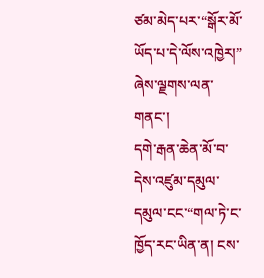ཙམ་མེད་པར་“སྒོར་མོ་ཡོད་པ་དེ་ལོས་འཁྱེར།” ཞེས་ལྗགས་ལན་གནང་།
དགེ་རྒན་ཆེན་མོ་བ་དེས་འཛུམ་དམུལ་དམུལ་ངང་“གལ་ཏེ་ང་ཁྱོད་རང་ཡིན་ན། ངས་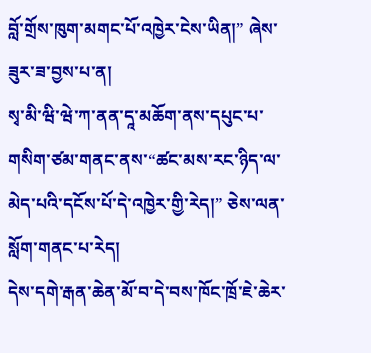བློ་གྲོས་ཁུག་མགང་པོ་འཁྱེར་ངེས་ཡིན།” ཞེས་ཟུར་ཟ་བྱས་པ་ན།
སྭ་མི་ཝི་ཝེ་ཀ་ནན་དཱ་མཆོག་ནས་དཔུང་པ་གསིག་ཙམ་གནང་ནས་“ཚང་མས་རང་ཉིད་ལ་མེད་པའི་དངོས་པོ་དེ་འཁྱེར་གྱི་རེད།” ཅེས་ལན་སློག་གནང་པ་རེད།
དེས་དགེ་རྒན་ཆེན་མོ་བ་དེ་བས་ཁོང་ཁྲོ་ཇེ་ཆེར་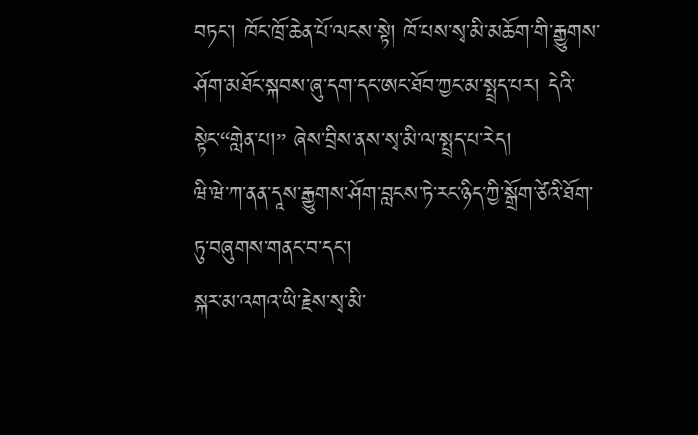བཏང་། ཁོང་ཁྲོ་ཆེན་པོ་ལངས་སྟེ། ཁོ་པས་སྭ་མི་མཆོག་གི་རྒྱུགས་ཤོག་མཐོང་སྐབས་ཞུ་དག་དང་ཨང་ཐོབ་ཀྱང་མ་སྤྲད་པར། དེའི་སྟེང་“གླེན་པ།” ཞེས་བྲིས་ནས་སྭ་མི་ལ་སྤྲད་པ་རེད།
ཝི་ཝེ་ཀ་ནན་དཱས་རྒྱུགས་ཤོག་བླངས་ཏེ་རང་ཉིད་ཀྱི་སྒྲོག་ཙེའི་ཐོག་ཏུ་བཞུགས་གནང་བ་དང་།
སྐར་མ་འགའ་ཡི་རྗེས་སྭ་མི་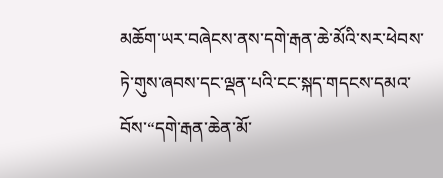མཆོག་ཡར་བཞེངས་ནས་དགེ་རྒན་ཆེ་མོའི་སར་ཕེབས་ཏེ་གུས་ཞབས་དང་ལྡན་པའི་ངང་སྐད་གདངས་དམའ་བོས་“དགེ་རྒན་ཆེན་མོ་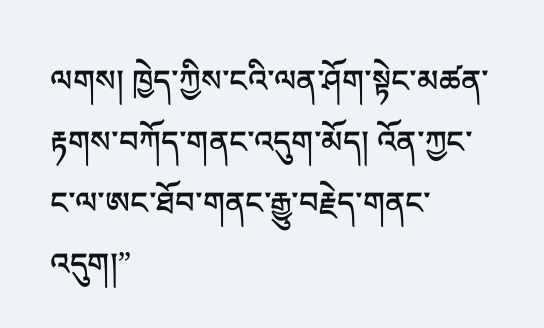ལགས། ཁྱེད་ཀྱིས་ངའི་ལན་ཤོག་སྟེང་མཚན་རྟགས་བཀོད་གནང་འདུག་མོད། འོན་ཀྱང་ང་ལ་ཨང་ཐོབ་གནང་རྒྱུ་བརྗེད་གནང་འདུག།”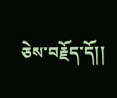ཅེས་བརྗོད་དོ།།